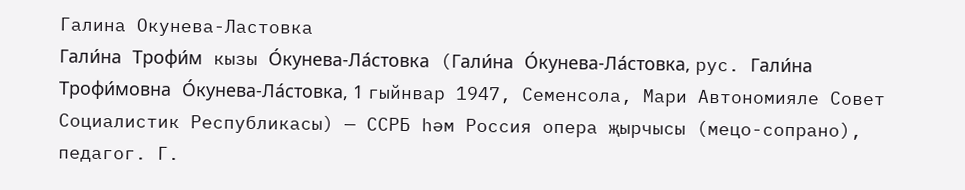Галина Окунева-Ластовка
Гали́на Трофи́м кызы О́кунева-Ла́стовка (Гали́на О́кунева-Ла́стовка, рус. Гали́на Трофи́мовна О́кунева-Ла́стовка, 1 гыйнвар 1947, Семенсола, Мари Автономияле Совет Социалистик Республикасы) — ССРБ һәм Россия опера җырчысы (мецо-сопрано), педагог. Г.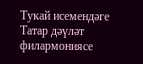Тукай исемендәге Татар дәүләт филармониясе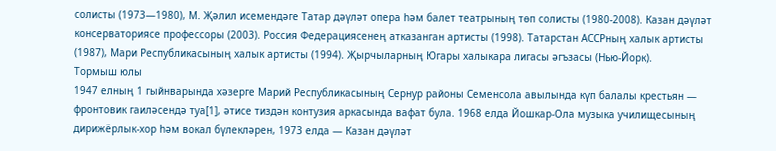солисты (1973—1980), М. Җәлил исемендәге Татар дәүләт опера һәм балет театрының төп солисты (1980-2008). Казан дәүләт консерваториясе профессоры (2003). Россия Федерациясенең атказанган артисты (1998). Татарстан АССРның халык артисты (1987), Мари Республикасының халык артисты (1994). Җырчыларның Югары халыкара лигасы әгъзасы (Нью-Йорк).
Тормыш юлы
1947 елның 1 гыйнварында хәзерге Марий Республикасының Сернур районы Семенсола авылында күп балалы крестьян — фронтовик гаиләсендә туа[1], әтисе тиздән контузия аркасында вафат була. 1968 елда Йошкар-Ола музыка училищесының дирижёрлык-хор һәм вокал бүлекләрен, 1973 елда — Казан дәүләт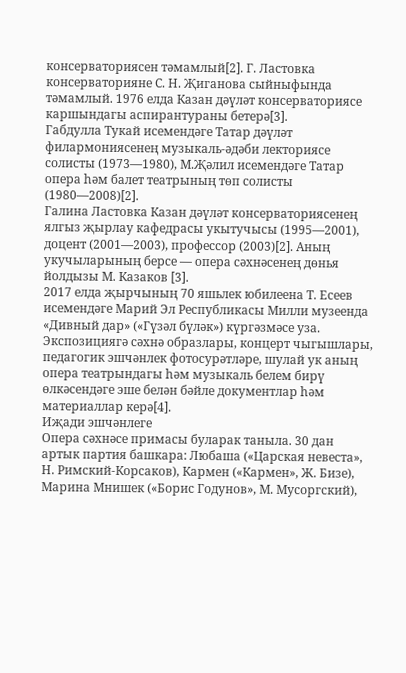консерваториясен тәмамлый[2]. Г. Ластовка консерваторияне С. Н. Җиганова сыйныфында тәмамлый. 1976 елда Казан дәүләт консерваториясе каршындагы аспирантураны бетерә[3].
Габдулла Тукай исемендәге Татар дәүләт филармониясенең музыкаль-әдәби лекториясе солисты (1973—1980), М.Җәлил исемендәге Татар опера һәм балет театрының төп солисты (1980—2008)[2].
Галина Ластовка Казан дәүләт консерваториясенең ялгыз җырлау кафедрасы укытучысы (1995—2001), доцент (2001—2003), профессор (2003)[2]. Аның укучыларының берсе — опера сәхнәсенең дөнья йолдызы М. Казаков [3].
2017 елда җырчының 70 яшьлек юбилеена Т. Есеев исемендәге Марий Эл Республикасы Милли музеенда «Дивный дар» («Гүзәл бүләк») күргәзмәсе уза. Экспозициягә сәхнә образлары, концерт чыгышлары, педагогик эшчәнлек фотосурәтләре, шулай ук аның опера театрындагы һәм музыкаль белем бирү өлкәсендәге эше белән бәйле документлар һәм материаллар керә[4].
Иҗади эшчәнлеге
Опера сәхнәсе примасы буларак таныла. 30 дан артык партия башкара: Любаша («Царская невеста», Н. Римский-Корсаков), Кармен («Кармен», Ж. Бизе), Марина Мнишек («Борис Годунов», М. Мусоргский),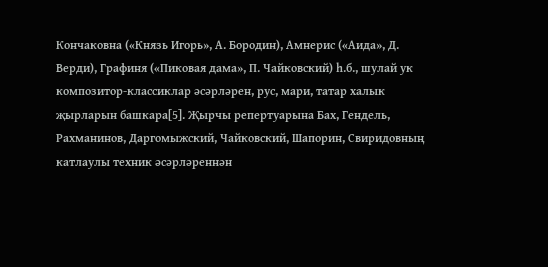Кончаковна («Князь Игорь», А. Бородин), Амнерис («Аида», Д. Верди), Графиня («Пиковая дама», П. Чайковский) һ.б., шулай ук композитор-классиклар әсәрләрен, рус, мари, татар халык җырларын башкара[5]. Җырчы репертуарына Бах, Гендель, Рахманинов, Даргомыжский, Чайковский, Шапорин, Свиридовның катлаулы техник әсәрләреннән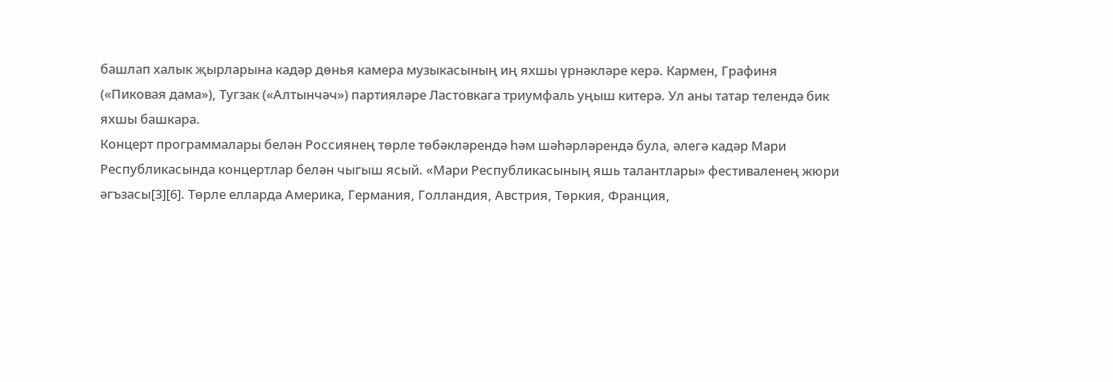башлап халык җырларына кадәр дөнья камера музыкасының иң яхшы үрнәкләре керә. Кармен, Графиня («Пиковая дама»), Тугзак («Алтынчәч») партияләре Ластовкага триумфаль уңыш китерә. Ул аны татар телендә бик яхшы башкара.
Концерт программалары белән Россиянең төрле төбәкләрендә һәм шәһәрләрендә була, әлегә кадәр Мари Республикасында концертлар белән чыгыш ясый. «Мари Республикасының яшь талантлары» фестиваленең жюри әгъзасы[3][6]. Төрле елларда Америка, Германия, Голландия, Австрия, Төркия, Франция,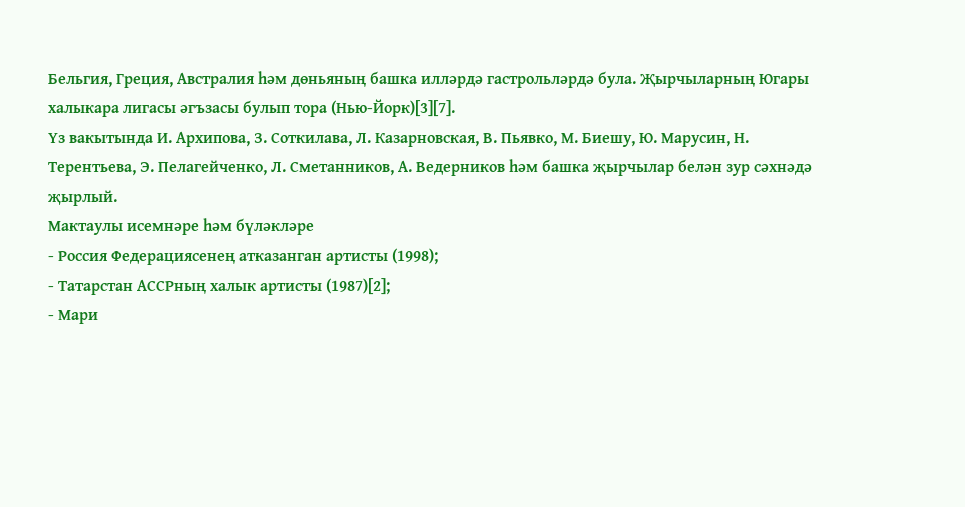Бельгия, Греция, Австралия һәм дөньяның башка илләрдә гастрольләрдә була. Җырчыларның Югары халыкара лигасы әгъзасы булып тора (Нью-Йорк)[3][7].
Үз вакытында И. Архипова, З. Соткилава, Л. Казарновская, В. Пьявко, М. Биешу, Ю. Марусин, Н. Терентьева, Э. Пелагейченко, Л. Сметанников, А. Ведерников һәм башка җырчылар белән зур сәхнәдә җырлый.
Мактаулы исемнәре һәм бүләкләре
- Россия Федерациясенең атказанган артисты (1998);
- Татарстан АССРның халык артисты (1987)[2];
- Мари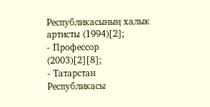Республикасының халык артисты (1994)[2];
- Профессор (2003)[2][8];
- Татарстан Республикасы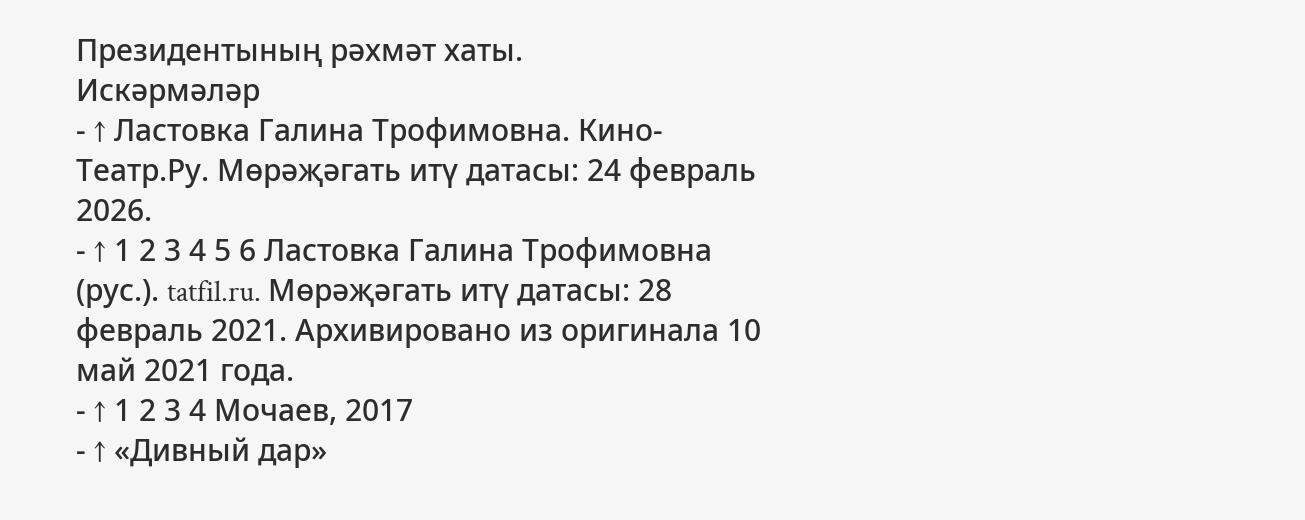Президентының рәхмәт хаты.
Искәрмәләр
- ↑ Ластовка Галина Трофимовна. Кино-Театр.Ру. Мөрәҗәгать итү датасы: 24 февраль 2026.
- ↑ 1 2 3 4 5 6 Ластовка Галина Трофимовна (рус.). tatfil.ru. Мөрәҗәгать итү датасы: 28 февраль 2021. Архивировано из оригинала 10 май 2021 года.
- ↑ 1 2 3 4 Мочаев, 2017
- ↑ «Дивный дар»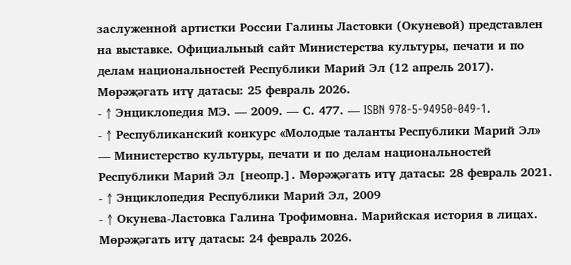заслуженной артистки России Галины Ластовки (Окуневой) представлен на выставке. Официальный сайт Министерства культуры, печати и по делам национальностей Республики Марий Эл (12 апрель 2017). Мөрәҗәгать итү датасы: 25 февраль 2026.
- ↑ Энциклопедия МЭ. — 2009. — С. 477. — ISBN 978-5-94950-049-1.
- ↑ Республиканский конкурс «Молодые таланты Республики Марий Эл» — Министерство культуры, печати и по делам национальностей Республики Марий Эл [неопр.]. Мөрәҗәгать итү датасы: 28 февраль 2021.
- ↑ Энциклопедия Республики Марий Эл, 2009
- ↑ Окунева-Ластовка Галина Трофимовна. Марийская история в лицах. Мөрәҗәгать итү датасы: 24 февраль 2026.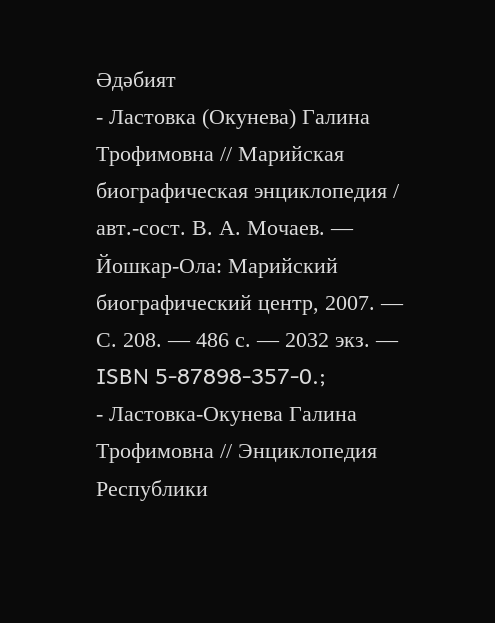Әдәбият
- Ластовка (Окунева) Галина Трофимовна // Марийская биографическая энциклопедия / авт.-сост. В. А. Мочаев. — Йошкар-Ола: Марийский биографический центр, 2007. — С. 208. — 486 с. — 2032 экз. — ISBN 5-87898-357-0.;
- Ластовка-Окунева Галина Трофимовна // Энциклопедия Республики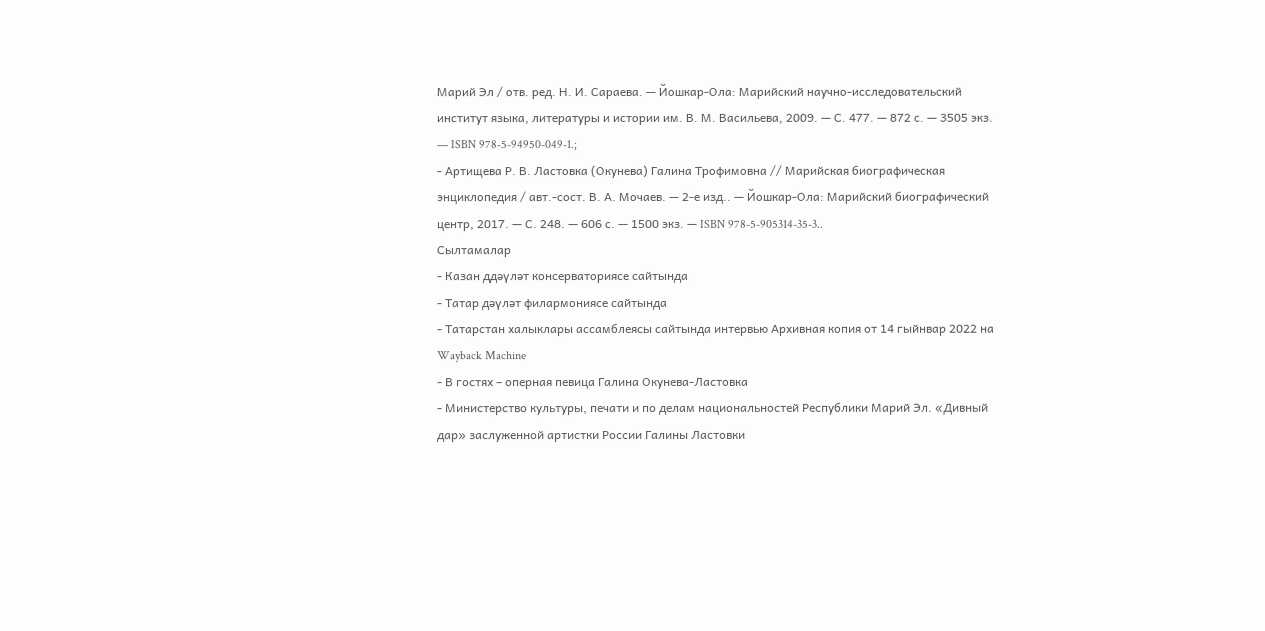Марий Эл / отв. ред. Н. И. Сараева. — Йошкар-Ола: Марийский научно-исследовательский институт языка, литературы и истории им. В. М. Васильева, 2009. — С. 477. — 872 с. — 3505 экз. — ISBN 978-5-94950-049-1.;
- Артищева Р. В. Ластовка (Окунева) Галина Трофимовна // Марийская биографическая энциклопедия / авт.-сост. В. А. Мочаев. — 2-е изд.. — Йошкар-Ола: Марийский биографический центр, 2017. — С. 248. — 606 с. — 1500 экз. — ISBN 978-5-905314-35-3..
Сылтамалар
- Казан ддәүләт консерваториясе сайтында
- Татар дәүләт филармониясе сайтында
- Татарстан халыклары ассамблеясы сайтында интервью Архивная копия от 14 гыйнвар 2022 на Wayback Machine
- В гостях – оперная певица Галина Окунева-Ластовка
- Министерство культуры, печати и по делам национальностей Республики Марий Эл. «Дивный дар» заслуженной артистки России Галины Ластовки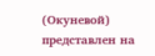(Окуневой) представлен на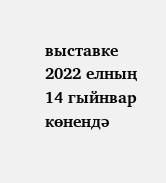выставке 2022 елның 14 гыйнвар көнендә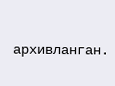архивланган.